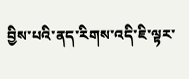བྱིས་པའི་ནད་རིགས་འདི་ཇི་ལྟར་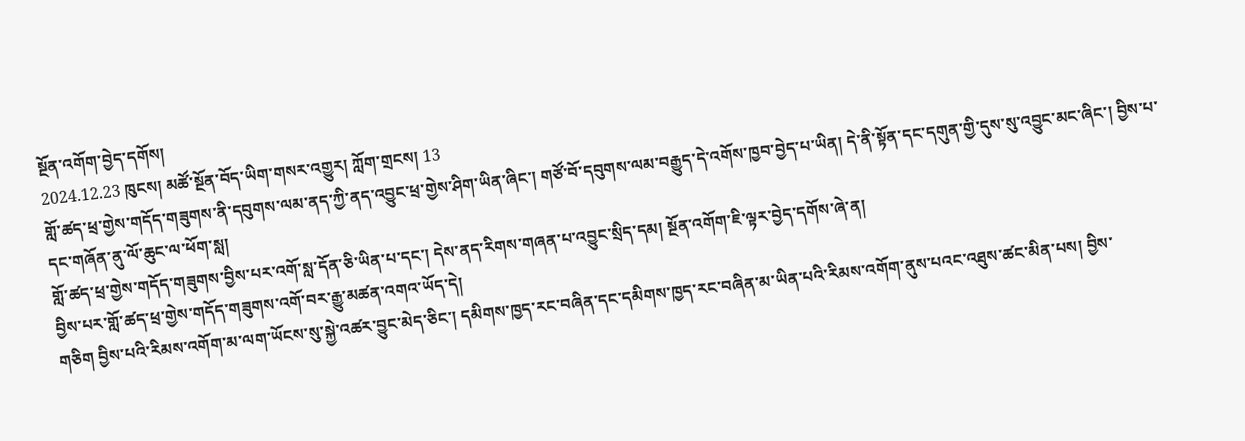སྔོན་འགོག་བྱེད་དགོས།
2024.12.23 ཁུངས། མཚོ་སྔོན་བོད་ཡིག་གསར་འགྱུར། ཀློག་གྲངས། 13
གློ་ཚད་ཕྲ་གྱེས་གདོད་གཟུགས་ནི་དབུགས་ལམ་ནད་ཀྱི་ནད་འབྱུང་ཕྲ་གྱེས་ཤིག་ཡིན་ཞིང་། གཙོ་བོ་དབུགས་ལམ་བརྒྱུད་དེ་འགོས་ཁྱབ་བྱེད་པ་ཡིན། དེ་ནི་སྟོན་དང་དགུན་གྱི་དུས་སུ་འབྱུང་མང་ཞིང་། བྱིས་པ་དང་གཞོན་ནུ་ལོ་ཆུང་ལ་ཕོག་སླ།
གློ་ཚད་ཕྲ་གྱེས་གདོད་གཟུགས་བྱིས་པར་འགོ་སླ་དོན་ཅི་ཡིན་པ་དང་། དེས་ནད་རིགས་གཞན་པ་འབྱུང་སྲིད་དམ། སྔོན་འགོག་ཇི་ལྟར་བྱེད་དགོས་ཞེ་ན།
བྱིས་པར་གློ་ཚད་ཕྲ་གྱེས་གདོད་གཟུགས་འགོ་བར་རྒྱུ་མཚན་འགའ་ཡོད་དེ།
གཅིག བྱིས་པའི་རིམས་འགོག་མ་ལག་ཡོངས་སུ་སྐྱེ་འཚར་བྱུང་མེད་ཅིང་། དམིགས་ཁྱད་རང་བཞིན་དང་དམིགས་ཁྱད་རང་བཞིན་མ་ཡིན་པའི་རིམས་འགོག་ནུས་པའང་འཐུས་ཚང་མིན་པས། བྱིས་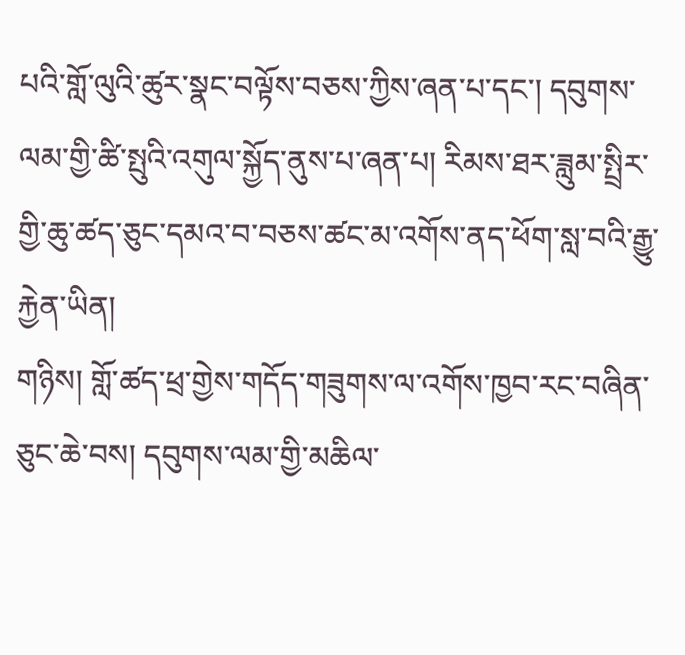པའི་གློ་ལུའི་ཚུར་སྣང་བལྟོས་བཅས་ཀྱིས་ཞན་པ་དང་། དབུགས་ལམ་གྱི་ཚི་སྤུའི་འགུལ་སྐྱོད་ནུས་པ་ཞན་པ། རིམས་ཐར་ཟླུམ་སྤྲིར་གྱི་ཆུ་ཚད་ཅུང་དམའ་བ་བཅས་ཚང་མ་འགོས་ནད་ཕོག་སླ་བའི་རྒྱུ་རྐྱེན་ཡིན།
གཉིས། གློ་ཚད་ཕྲ་གྱེས་གདོད་གཟུགས་ལ་འགོས་ཁྱབ་རང་བཞིན་ཅུང་ཆེ་བས། དབུགས་ལམ་གྱི་མཆིལ་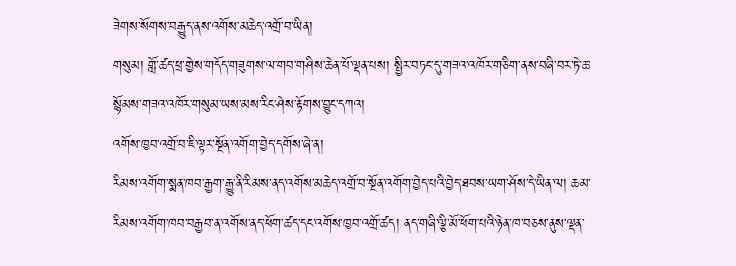ཟེགས་སོགས་བརྒྱུད་ནས་འགོས་མཆེད་འགྲོ་བ་ཡིན།
གསུམ། གློ་ཚད་ཕྲ་གྱེས་གདོད་གཟུགས་ལ་གབ་གཤིས་ཆེན་པོ་ལྡན་པས། སྤྱིར་བཏང་དུ་གཟའ་འཁོར་གཅིག་ནས་བཞི་བར་ཏེ་ཆ་སྙོམས་གཟའ་འཁོར་གསུམ་ཡས་མས་རིང་ཤེས་རྟོགས་བྱུང་དཀའ།
འགོས་ཁྱབ་འགྲོ་བ་ཇི་ལྟར་སྔོན་འགོག་བྱེད་དགོས་ཞེ་ན།
རིམས་འགོག་སྨན་ཁབ་རྒྱག་རྒྱུ་ནི་རིམས་ནད་འགོས་མཆེད་འགྲོ་བ་སྔོན་འགོག་བྱེད་པའི་བྱེད་ཐབས་ཡག་ཤོས་དེ་ཡིན་ལ། ཆམ་རིམས་འགོག་ཁབ་བརྒྱབ་ན་འགོས་ནད་ཕོག་ཚད་དང་འགོས་ཁྱབ་འགྲོ་ཚད། ནད་གཞི་ལྕི་མོ་ཕོག་པའི་ཉེན་ཁ་བཅས་ནུས་ལྡན་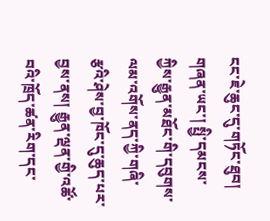ངང་ཇེ་ཆུང་དུ་གཏོང་ཐུབ། གཞན་ཡང་། སྤྱི་དམངས་ཀྱིས་རྒྱུན་མཐོང་གི་དབུགས་ལམ་འགོས་ནད་ཀྱི་གཞི་རྩའི་ཤེས་བྱ་ཁོང་དུ་ཆུད་པར་བྱས་ནས། རྒྱུན་ལྡན་གྱི་འཚོ་བའི་ཁྲོད་ཚན་རིག་དང་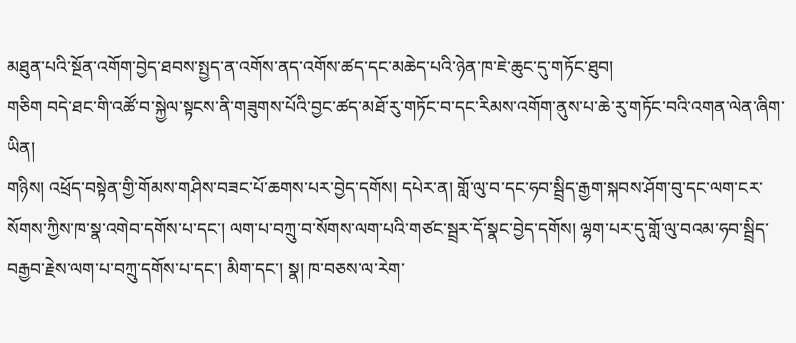མཐུན་པའི་སྔོན་འགོག་བྱེད་ཐབས་སྤྱད་ན་འགོས་ནད་འགོས་ཚད་དང་མཆེད་པའི་ཉེན་ཁ་ཇེ་ཆུང་དུ་གཏོང་ཐུབ།
གཅིག བདེ་ཐང་གི་འཚོ་བ་སྐྱེལ་སྟངས་ནི་གཟུགས་པོའི་བྱང་ཚད་མཐོ་རུ་གཏོང་བ་དང་རིམས་འགོག་ནུས་པ་ཆེ་རུ་གཏོང་བའི་འགན་ལེན་ཞིག་ཡིན།
གཉིས། འཕྲོད་བསྟེན་གྱི་གོམས་གཤིས་བཟང་པོ་ཆགས་པར་བྱེད་དགོས། དཔེར་ན། གློ་ལུ་བ་དང་ཧབ་སྦྲིད་རྒྱག་སྐབས་ཤོག་བུ་དང་ལག་ངར་སོགས་ཀྱིས་ཁ་སྣ་འགེབ་དགོས་པ་དང་། ལག་པ་བཀྲུ་བ་སོགས་ལག་པའི་གཙང་སྦྲར་དོ་སྣང་བྱེད་དགོས། ལྷག་པར་དུ་གློ་ལུ་བའམ་ཧབ་སྦྲིད་བརྒྱབ་རྗེས་ལག་པ་བཀྲུ་དགོས་པ་དང་། མིག་དང་། སྣ། ཁ་བཅས་ལ་རེག་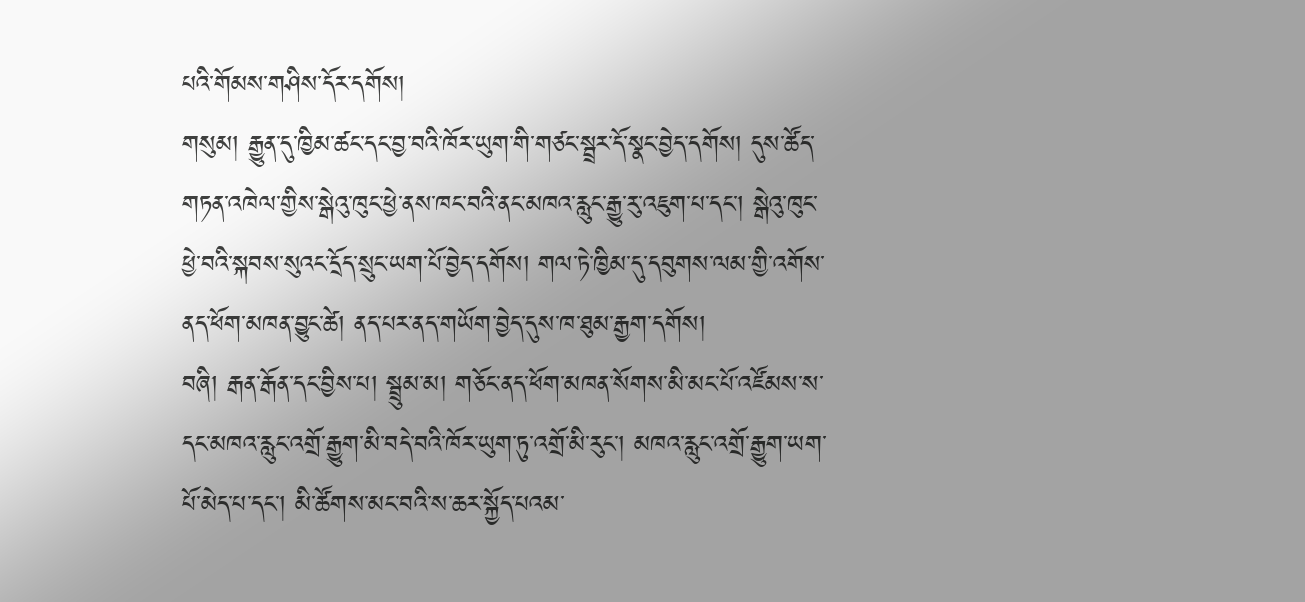པའི་གོམས་གཤིས་དོར་དགོས།
གསུམ། རྒྱུན་དུ་ཁྱིམ་ཚང་དང་བྱ་བའི་ཁོར་ཡུག་གི་གཙང་སྦྲར་དོ་སྣང་བྱེད་དགོས། དུས་ཚོད་གཏན་འཁེལ་གྱིས་སྒེའུ་ཁུང་ཕྱེ་ནས་ཁང་བའི་ནང་མཁའ་རླུང་རྒྱུ་རུ་འཇུག་པ་དང་། སྒེའུ་ཁུང་ཕྱེ་བའི་སྐབས་སུའང་དྲོད་སྲུང་ཡག་པོ་བྱེད་དགོས། གལ་ཏེ་ཁྱིམ་དུ་དབུགས་ལམ་གྱི་འགོས་ནད་ཕོག་མཁན་བྱུང་ཚེ། ནད་པར་ནད་གཡོག་བྱེད་དུས་ཁ་ཐུམ་རྒྱག་དགོས།
བཞི། རྒན་རྒོན་དང་བྱིས་པ། སྦྲུམ་མ། གཅོང་ནད་ཕོག་མཁན་སོགས་མི་མང་པོ་འཛོམས་ས་དང་མཁའ་རླུང་འགྲོ་རྒྱུག་མི་བདེ་བའི་ཁོར་ཡུག་ཏུ་འགྲོ་མི་རུང་། མཁའ་རླུང་འགྲོ་རྒྱུག་ཡག་པོ་མེད་པ་དང་། མི་ཚོགས་མང་བའི་ས་ཆར་སྐྱོད་པའམ་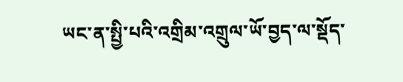ཡང་ན་སྤྱི་པའི་འགྲིམ་འགྲུལ་ཡོ་བྱད་ལ་སྡོད་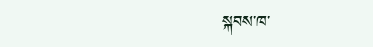སྐབས་ཁ་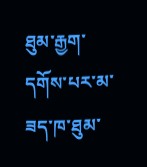ཐུམ་རྒྱག་དགོས་པར་མ་ཟད་ཁ་ཐུམ་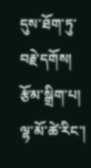དུས་ཐོག་ཏུ་བརྗེ་དགོས།
རྩོམ་སྒྲིག་པ། ལྷ་མོ་ཚེ་རིང་།